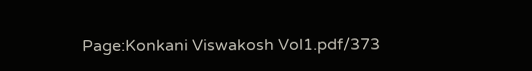Page:Konkani Viswakosh Vol1.pdf/373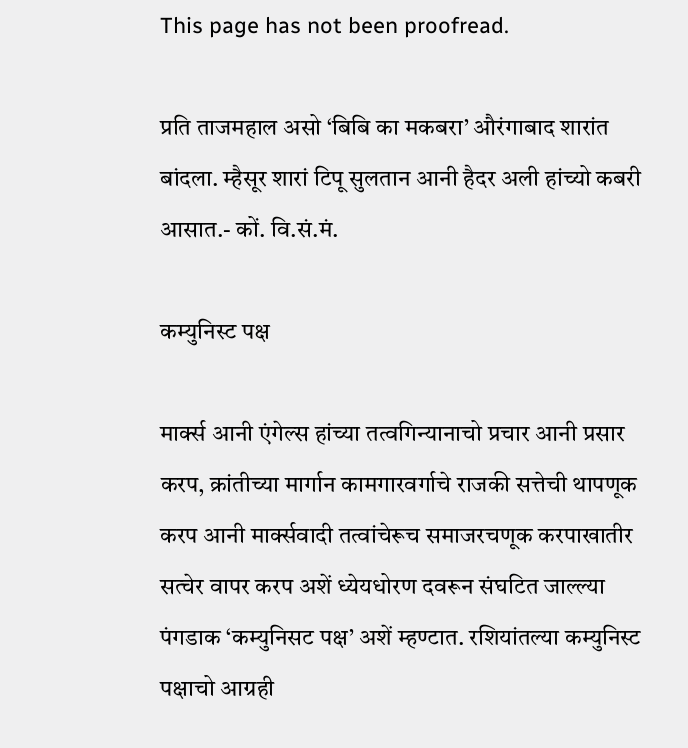This page has not been proofread.

प्रति ताजमहाल असो ‘बिबि का मकबरा’ औरंगाबाद शारांत बांदला. म्हैसूर शारां टिपू सुलतान आनी हैदर अली हांच्यो कबरी आसात.- कों. वि.सं.मं.

कम्युनिस्ट पक्ष

मार्क्स आनी एंगेल्स हांच्या तत्वगिन्यानाचो प्रचार आनी प्रसार करप, क्रांतीच्या मार्गान कामगारवर्गाचे राजकी सत्तेची थापणूक करप आनी मार्क्सवादी तत्वांचेरूच समाजरचणूक करपाखातीर सत्चेर वापर करप अशें ध्येयधोरण दवरून संघटित जाल्ल्या पंगडाक ‘कम्युनिसट पक्ष’ अशें म्हण्टात. रशियांतल्या कम्युनिस्ट पक्षाचो आग्रही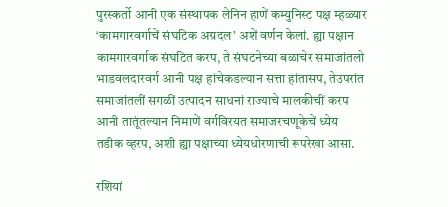पुरस्कर्तो आनी एक संस्थापक लेनिन हाणें कम्युनिस्ट पक्ष म्हळ्यार ‘कामगारवर्गाचें संघटिक अग्रदल’ अशें वर्णन केलां. ह्या पक्षान कामगारवर्गाक संघटित करप, ते संघटनेच्या बळाचेर समाजांतलो भाडवलदारवर्ग आनी पक्ष हांचेकडल्यान सत्ता हांतासप, तेउपरांत समाजांतलीं सगळीं उत्पादन साधनां राज्याचे मालकीचीं करप आनी तातूंतल्यान निमाणें वर्गविरयत समाजरचणूकेचें ध्येय तडीक व्हरप, अशी ह्या पक्षाच्या ध्येयधोरणाची रूपरेखा आसा.

रशियां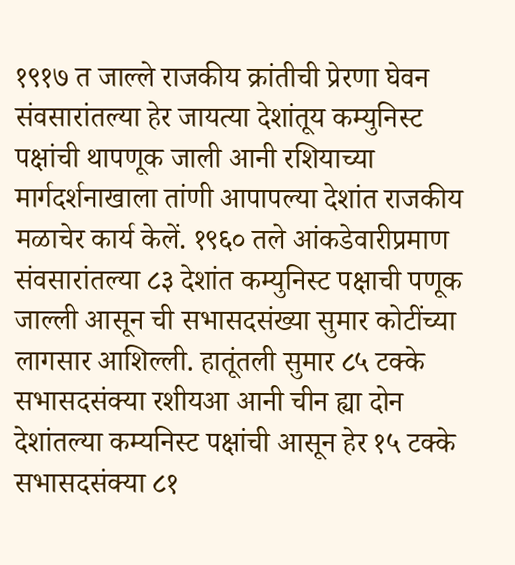१९१७ त जाल्ले राजकीय क्रांतीची प्रेरणा घेवन संवसारांतल्या हेर जायत्या देशांतूय कम्युनिस्ट पक्षांची थापणूक जाली आनी रशियाच्या मार्गदर्शनाखाला तांणी आपापल्या देशांत राजकीय मळाचेर कार्य केलें. १९६० तले आंकडेवारीप्रमाण संवसारांतल्या ८३ देशांत कम्युनिस्ट पक्षाची पणूक जाल्ली आसून ची सभासदसंख्या सुमार कोटींच्या लागसार आशिल्ली. हातूंतली सुमार ८५ टक्के सभासदसंक्या रशीयआ आनी चीन ह्या दोन देशांतल्या कम्यनिस्ट पक्षांची आसून हेर १५ टक्के सभासदसंक्या ८१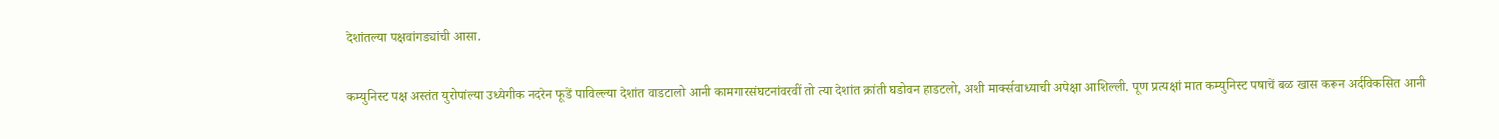देशांतल्या पक्षवांगड्यांची आसा.

कम्युनिस्ट पक्ष अस्तंत युरोपांल्या उध्येगीक नदरेन फूडें पाविल्ल्या देशांत वाडटालो आनी कामगारसंघटनांवरवीं तो त्या देशांत क्रांती घडोवन हाडटलो, अशी मार्क्सवाध्याची अपेक्षा आशिल्ली. पूण प्रत्यक्षां मात कम्युनिस्ट पषाचें बळ खास करून अर्दविकसित आनी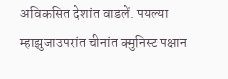अविकसित देशांत वाडलें. पयल्या म्हाझुजाउपरांत चीनांत क्मुनिस्ट पक्षान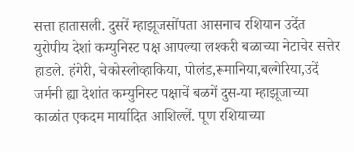सत्ता हातासली. दुसरें म्हाझूजसोंपता आसनाच रशियान उदेंत युरोपीय देशां कम्युनिस्ट पक्ष आपल्या लश्करी बळाच्या नेटाचेर सत्तेर हाडले. हंगेरी, चेकोस्लोव्हाकिया, पोलंड,रूमानिया,बल्गेरिया,उदें जर्मनी ह्या देशांत कम्युनिस्ट पक्षाचें बळगें दुस-या म्हाझूजाच्या काळांत एकदम मार्यादित आशिल्लें. पूण रशियाच्या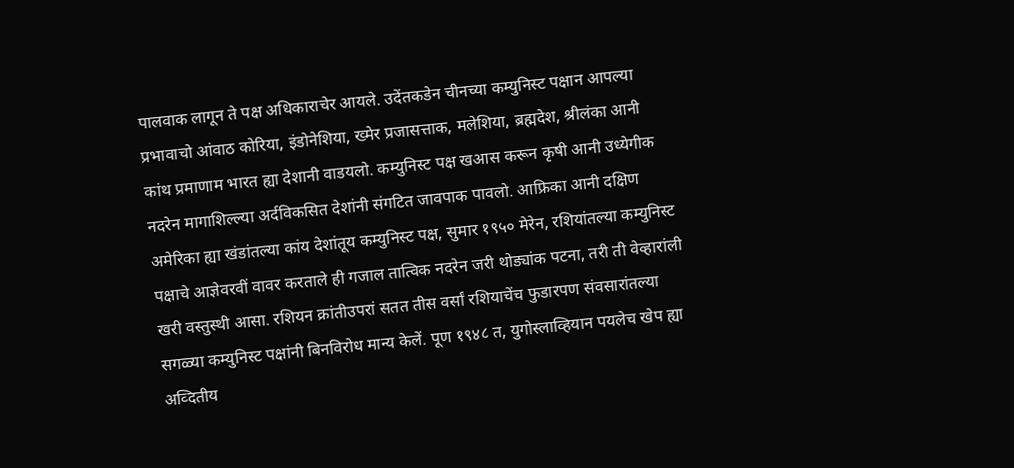पालवाक लागून ते पक्ष अधिकाराचेर आयले. उदेंतकडेन चीनच्या कम्युनिस्ट पक्षान आपल्या प्रभावाचो आंवाठ कोरिया, इंडोनेशिया, ख्मेर प्रजासत्ताक, मलेशिया, ब्रह्मदेश, श्रीलंका आनी कांथ प्रमाणाम भारत ह्या देशानी वाडयलो. कम्युनिस्ट पक्ष खआस करून कृषी आनी उध्येगीक नदरेन मागाशिल्ल्या अर्दविकसित देशांनी संगटित जावपाक पावलो. आफ्रिका आनी दक्षिण अमेरिका ह्या खंडांतल्या कांय देशांतूय कम्युनिस्ट पक्ष, सुमार १९५० मेरेन, रशियांतल्या कम्युनिस्ट पक्षाचे आज्ञेवरवीं वावर करताले ही गजाल तात्विक नदरेन जरी थोड्यांक पटना, तरी ती वेव्हारांली खरी वस्तुस्थी आसा. रशियन क्रांतीउपरां सतत तीस वर्सां रशियाचेंच फुडारपण संवसारांतल्या सगळ्या कम्युनिस्ट पक्षांनी बिनविरोध मान्य केलें. पूण १९४८ त, युगोस्लाव्हियान पयलेच खेप ह्या अव्दितीय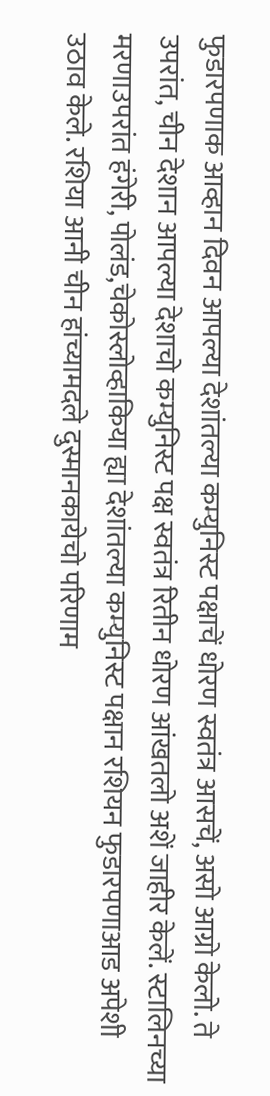फुडारपणाक आव्हान दिवन आपल्या देशांतल्या कम्युनिस्ट पक्षाचें धोरण स्वतंत्र आसचें, असो आग्रो केलो. ते उपरांत, चीन देशान आपल्या देशाचो कम्युनिस्ट पक्ष स्वतंत्र रितीन धोरण आंखतलो अशें जाहीर केलें. स्टालिनच्या मरणाउपरांत हंगेरी, पोलंड,चेकोस्लोव्हाकिया ह्या देशांतल्या कम्युनिस्ट पक्षान रशियन फुडारपणाआड अपेशी उठाव केले. रशिया आनी चीन हांच्यामदले दुस्मानकायेचो परिणाम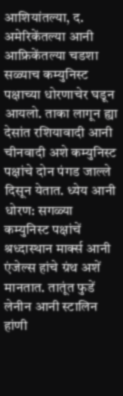आशियांतल्या, द. अमेरिकेंतल्या आनी आफ्रिकेंतल्या चडशा सळ्याच कम्युनिस्ट पक्षाच्या धोरणाचेर घडून आयलो. ताका लागून ह्या देसांत रशियावादी आनी चीनवादी अशे कम्युनिस्ट पक्षांचे दोन पंगड जाल्ले दिसून येतात. ध्येय आनी धोरण: सगळ्या कम्युनिस्ट पक्षांचें श्रध्दास्थान मार्क्स आनी एंजेल्स हांचे ग्रंथ अशें मानतात. तातूंत फुडें लेनीन आनी स्टालिन हांणी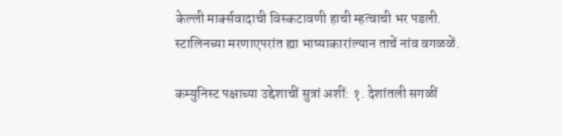केल्ली मार्क्सवादाची विस्कटावणी हाची म्हत्वाची भर पडली. स्टालिनच्या मरणाएपरांत ह्या भाष्याकारांल्यान ताचें नांव वगळळें.

कम्युनिस्ट पक्षाच्या उद्देशाचीं सुत्रां अशीं: १. देशांतली सगळीं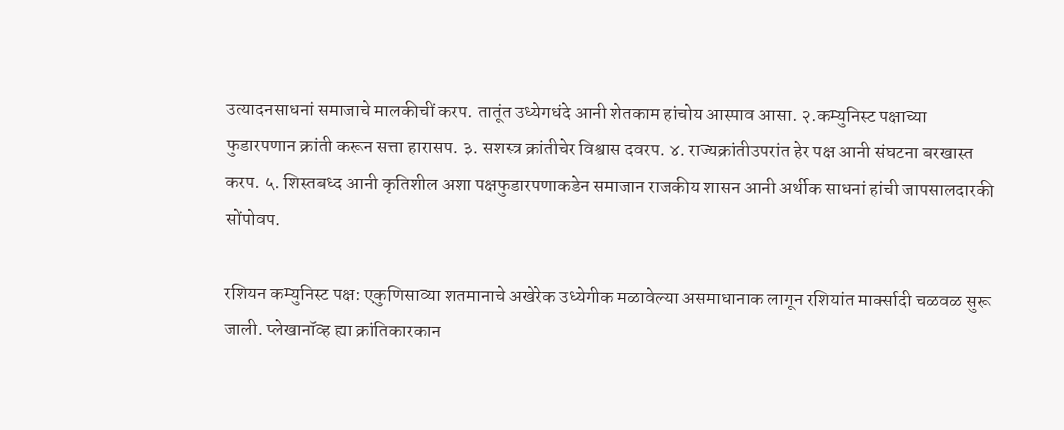उत्यादनसाधनां समाजाचे मालकीचीं करप. तातूंत उध्येगधंदे आनी शेतकाम हांचोय आस्पाव आसा. २.कम्युनिस्ट पक्षाच्या फुडारपणान क्रांती करून सत्ता हारासप. ३. सशस्त्र क्रांतीचेर विश्वास दवरप. ४. राज्यक्रांतीउपरांत हेर पक्ष आनी संघटना बरखास्त करप. ५. शिस्तबध्द आनी कृतिशील अशा पक्षफुडारपणाकडेन समाजान राजकीय शासन आनी अर्थीक साधनां हांची जापसालदारकी सोंपोवप.

रशियन कम्युनिस्ट पक्ष: एकुणिसाव्या शतमानाचे अखेरेक उध्येगीक मळावेल्या असमाधानाक लागून रशियांत मार्क्सादी चळवळ सुरू जाली. प्लेखानॉव्ह ह्या क्रांतिकारकान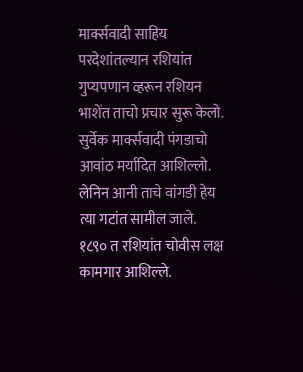मार्क्सवादी साहिय परदेशांतल्यान रशियांत गुप्यपणान व्हरून रशियन भाशेंत ताचो प्रचार सुरू केलो. सुर्वेक मार्क्सवादी पंगडाचो आवांठ मर्यादित आशिल्लो. लेनिन आनी ताचे वांगडी हेय त्या गटांत सामील जाले. १८९० त रशियांत चोवीस लक्ष कामगार आशिल्ले.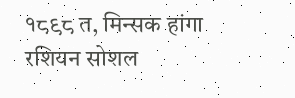१८९८ त, मिन्सक हांगा रशियन सोशल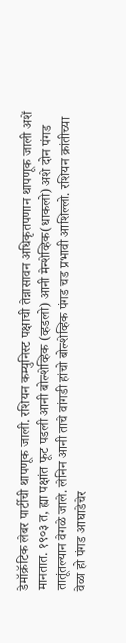डेमॉक्रॅटिक लेबर पार्टीची थापणूक जाली. रशियन कम्युनिस्ट पक्षाची तेन्नासावन अधिकृतपणान थापणूक जाली अशें मानतात. १९०३ त, ह्या पक्षांत फूट पडली आनी बोल्शेव्हिक (व्हडलो) आनी मेन्शेव्हिक(धाकलो) अशे दोन पंगड तातूंतल्यान वेगळे जाले. लेनिन आनी ताचे वांगडी हांचो बोल्शेव्हिक पंगड चड प्रभावी आशिल्लो. रशियन क्रांतीच्या वेळा हो पंगड आघाडेचेर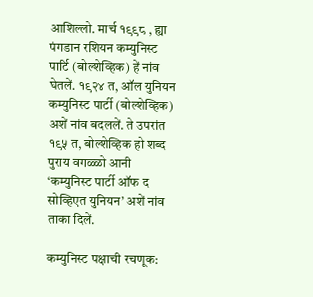आशिल्लो. मार्च १९९८ , ह्या पंगडान रशियन कम्युनिस्ट पार्टि (बोल्शेव्हिक) हें नांव घेतलें. १९२४ त, ऑल युनियन कम्युनिस्ट पार्टी (बोल्शेव्हिक) अशें नांव बदललें. ते उपरांत १९५ त, बोल्शेव्हिक हो शब्द पुराय वगळ्ळो आनी ‘कम्युनिस्ट पार्टी ऑफ द सोव्हिएत युनियन’ अशें नांव ताका दिलें.

कम्युनिस्ट पक्षाची रचणूक: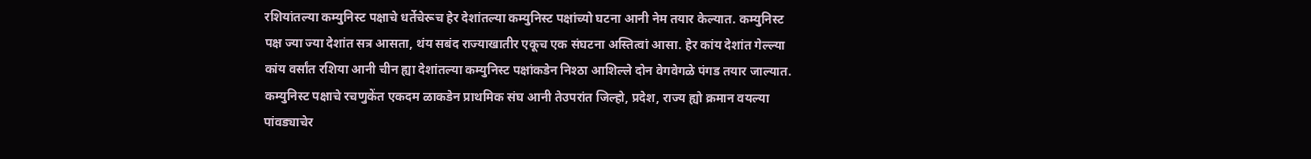रशियांतल्या कम्युनिस्ट पक्षाचे धर्तेचेरूच हेर देशांतल्या कम्युनिस्ट पक्षांच्यो घटना आनी नेम तयार केल्यात. कम्युनिस्ट पक्ष ज्या ज्या देशांत सत्र आसता, थंय सबंद राज्याखातीर एकूच एक संघटना अस्तित्वां आसा. हेर कांय देशांत गेल्ल्या कांय वर्सांत रशिया आनी चीन ह्या देशांतल्या कम्युनिस्ट पक्षांकडेन निश्ठा आशिल्ले दोन वेगवेगळे पंगड तयार जाल्यात. कम्युनिस्ट पक्षाचे रचणुकेंत एकदम ळाकडेन प्राथमिक संघ आनी तेउपरांत जिल्हो, प्रदेश, राज्य ह्यो क्रमान वयल्या पांवड्याचेर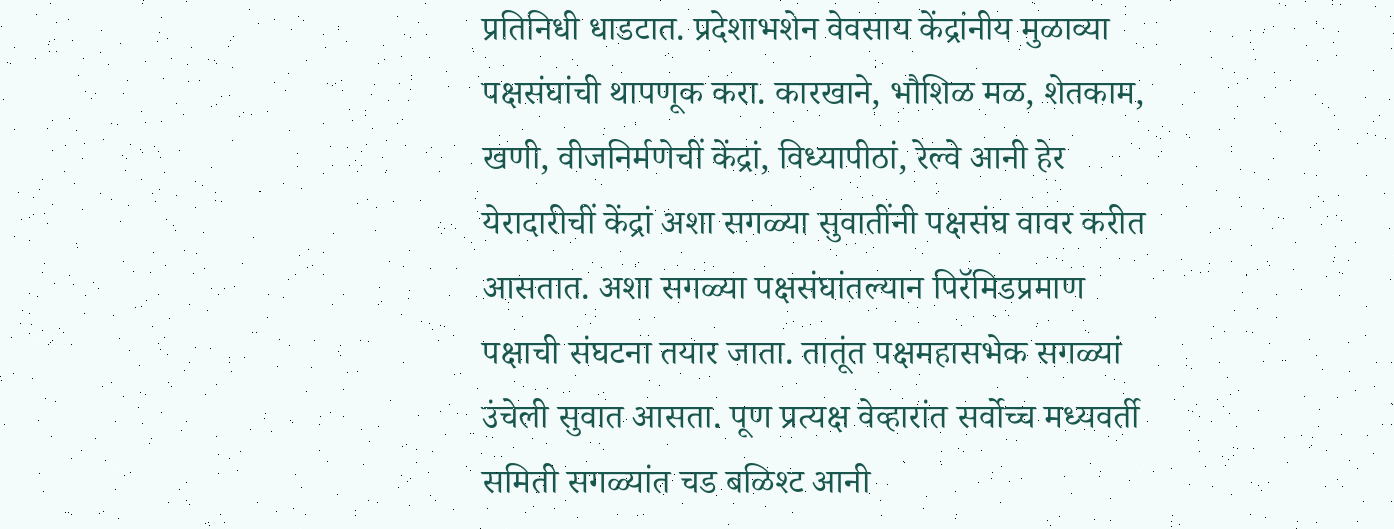प्रतिनिधी धाडटात. प्रदेशाभशेन वेवसाय केंद्रांनीय मुळाव्या पक्षसंघांची थापणूक करा. कारखाने, भौशिळ मळ, शेतकाम, खणी, वीजनिर्मणेचीं केंद्रां, विध्यापीठां, रेल्वे आनी हेर येरादारीचीं केंद्रां अशा सगळ्या सुवातींनी पक्षसंघ वावर करीत आसतात. अशा सगळ्या पक्षसंघांतल्यान पिरॅमिडप्रमाण पक्षाची संघटना तयार जाता. तातूंत पक्षमहासभेक सगळ्यां उंचेली सुवात आसता. पूण प्रत्यक्ष वेव्हारांत सर्वोच्च मध्यवर्ती समिती सगळ्यांत चड बळिश्ट आनी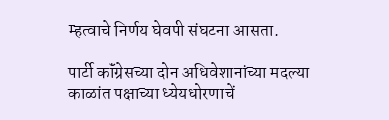म्हत्वाचे निर्णय घेवपी संघटना आसता.

पार्टी कॉंग्रेसच्या दोन अधिवेशानांच्या मदल्या काळांत पक्षाच्या ध्येयधोरणाचें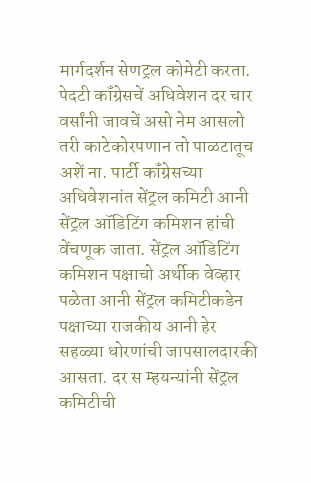मार्गदर्शन सेणट्रल कोमेटी करता. पेदटी कॉंग्रेसचें अधिवेशन दर चार वर्सांनी जावचें असो नेम आसलो तरी काटेकोरपणान तो पाळटातूच अशें ना. पार्टी कॉंग्रेसच्या अधिवेशनांत सेंट्रल कमिटी आनी सेंट्रल ऑडिटिंग कमिशन हांची वेंचणूक जाता. सेंट्रल ऑडिटिंग कमिशन पक्षाचो अर्थीक वेव्हार पळेता आनी सेंट्रल कमिटीकडेन पक्षाच्या राजकीय आनी हेर सहळ्या धोरणांची जापसालदारकी आसता. दर स म्हयन्यांनी सेंट्रल कमिटीची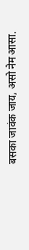बसका जावंक जाय, असो नेम आसा.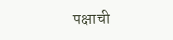पक्षाची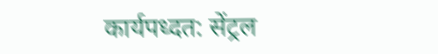कार्यपध्दत: सेंट्रल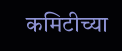कमिटीच्या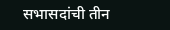सभासदांची तीन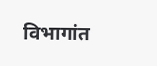विभागांत